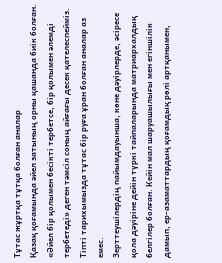Тұтас жұртқа тұтқа болған аналар
Қазақ қоғамында әйел затының орны қашанда биік болған. «Әйел бір қолымен бесікті тербетсе, бір қолымен әлемді тербетеді» деген тәмсіл соның айғағы десек қателеспейміз. Тіпті тарихымызда тұтас бір руға ұран болған аналар аз емес.
Зерттеушілердің пайымдауынша, көне дәуірлерде, әсіресе қола дәуіріне дейін түркі тайпаларында матриархалдық белгілер болған. Кейін мал шаруашылығы мен егіншілік дамып, ер-азаматтардың қоғамдық рөлі артқанымен,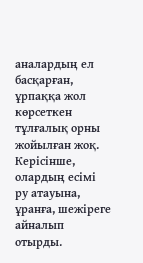аналардың ел басқарған, ұрпаққа жол көрсеткен тұлғалық орны жойылған жоқ. Керісінше, олардың есімі ру атауына, ұранға, шежіреге айналып отырды.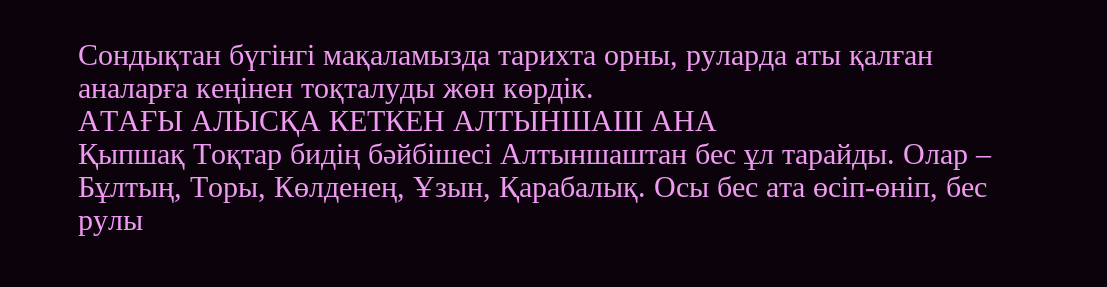Сондықтан бүгінгі мақаламызда тарихта орны, руларда аты қалған аналарға кеңінен тоқталуды жөн көрдік.
АТАҒЫ АЛЫСҚА КЕТКЕН АЛТЫНШАШ АНА
Қыпшақ Тоқтар бидің бәйбішесі Алтыншаштан бес ұл тарайды. Олар – Бұлтың, Торы, Көлденең, Ұзын, Қарабалық. Осы бес ата өсіп-өніп, бес рулы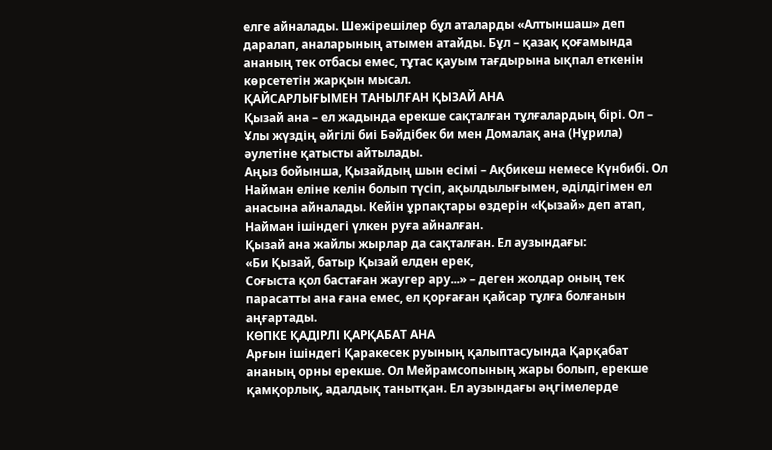елге айналады. Шежірешілер бұл аталарды «Алтыншаш» деп даралап, аналарының атымен атайды. Бұл – қазақ қоғамында ананың тек отбасы емес, тұтас қауым тағдырына ықпал еткенін көрсететін жарқын мысал.
ҚАЙСАРЛЫҒЫМЕН ТАНЫЛҒАН ҚЫЗАЙ АНА
Қызай ана – ел жадында ерекше сақталған тұлғалардың бірі. Ол – Ұлы жүздің әйгілі биі Бәйдібек би мен Домалақ ана (Нұрила) әулетіне қатысты айтылады.
Аңыз бойынша, Қызайдың шын есімі – Ақбикеш немесе Күнбибі. Ол Найман еліне келін болып түсіп, ақылдылығымен, әділдігімен ел анасына айналады. Кейін ұрпақтары өздерін «Қызай» деп атап, Найман ішіндегі үлкен руға айналған.
Қызай ана жайлы жырлар да сақталған. Ел аузындағы:
«Би Қызай, батыр Қызай елден ерек,
Соғыста қол бастаған жаугер ару...» – деген жолдар оның тек парасатты ана ғана емес, ел қорғаған қайсар тұлға болғанын аңғартады.
КӨПКЕ ҚАДІРЛІ ҚАРҚАБАТ АНА
Арғын ішіндегі Қаракесек руының қалыптасуында Қарқабат ананың орны ерекше. Ол Мейрамсопының жары болып, ерекше қамқорлық, адалдық танытқан. Ел аузындағы әңгімелерде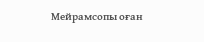Мейрамсопы оған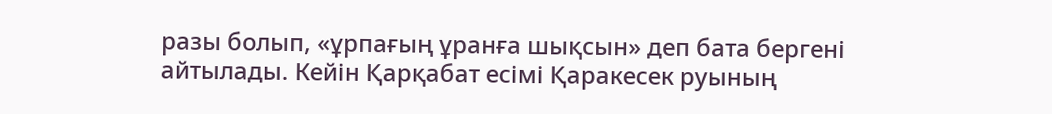разы болып, «ұрпағың ұранға шықсын» деп бата бергені айтылады. Кейін Қарқабат есімі Қаракесек руының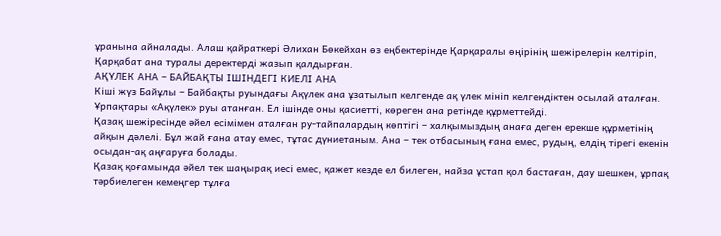ұранына айналады. Алаш қайраткері Әлихан Бөкейхан өз еңбектерінде Қарқаралы өңірінің шежірелерін келтіріп, Қарқабат ана туралы деректерді жазып қалдырған.
АҚҮЛЕК АНА – БАЙБАҚТЫ ІШІНДЕГІ КИЕЛІ АНА
Кіші жүз Байұлы – Байбақты руындағы Ақүлек ана ұзатылып келгенде ақ үлек мініп келгендіктен осылай аталған. Ұрпақтары «Ақүлек» руы атанған. Ел ішінде оны қасиетті, көреген ана ретінде құрметтейді.
Қазақ шежіресінде әйел есімімен аталған ру-тайпалардың көптігі – халқымыздың анаға деген ерекше құрметінің айқын дәлелі. Бұл жай ғана атау емес, тұтас дүниетаным. Ана – тек отбасының ғана емес, рудың, елдің тірегі екенін осыдан-ақ аңғаруға болады.
Қазақ қоғамында әйел тек шаңырақ иесі емес, қажет кезде ел билеген, найза ұстап қол бастаған, дау шешкен, ұрпақ тәрбиелеген кемеңгер тұлға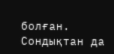болған. Сондықтан да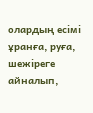олардың есімі ұранға, руға, шежіреге айналып,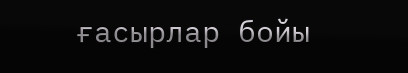ғасырлар бойы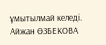ұмытылмай келеді.
Айжан ӨЗБЕКОВА